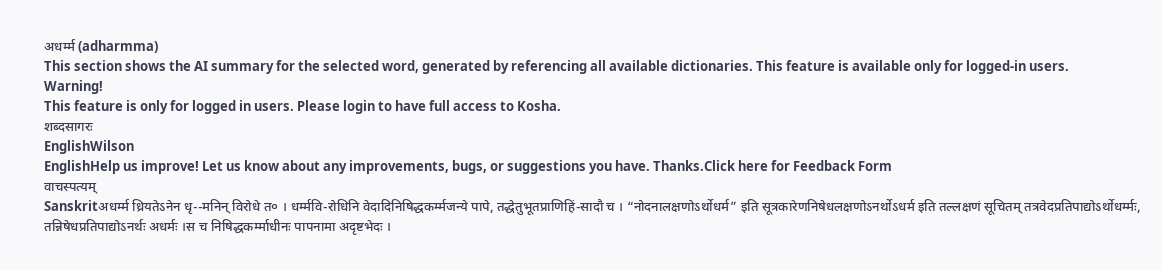अधर्म्म (adharmma)
This section shows the AI summary for the selected word, generated by referencing all available dictionaries. This feature is available only for logged-in users.
Warning!
This feature is only for logged in users. Please login to have full access to Kosha.
शब्दसागरः
EnglishWilson
EnglishHelp us improve! Let us know about any improvements, bugs, or suggestions you have. Thanks.Click here for Feedback Form
वाचस्पत्यम्
Sanskritअधर्म्म ध्रियतेऽनेन धृ--मनिन् विरोधे त० । धर्म्मवि-रोधिनि वेदादिनिषिद्धकर्म्मजन्ये पापे, तद्धेतुभूतप्राणिहिं-सादौ च । “नोदनालक्षणोऽर्थोधर्म” इति सूत्रकारेणनिषेधलक्षणोऽनर्थोऽधर्म इति तल्लक्षणं सूचितम् तत्रवेदप्रतिपाद्योऽर्थोधर्म्मः, तन्निषेधप्रतिपाद्योऽनर्थः अधर्मः ।स च निषिद्धकर्म्माधीनः पापनामा अदृष्टभेदः ।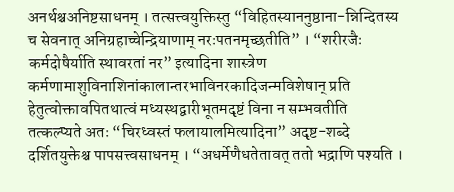अनर्थश्चअनिष्टसाधनम् । तत्सत्त्वयुक्तिस्तु “विहितस्याननुष्ठाना-न्निन्दितस्य च सेवनात् अनिग्रहाच्चेन्द्रियाणाम् नरःपतनमृच्छतीति” । “शरीरजैः कर्मदोषैर्याति स्थावरतां नर” इत्यादिना शास्त्रेण कर्मणामाशुविनाशिनांकालान्तरभाविनरकादिजन्मविशेषान् प्रति हेतुत्वोक्तावपितथात्वं मध्यस्थद्वारीभूतमदृष्टं विना न सम्भवतीति तत्कल्प्यते अतः “चिरध्वस्तं फलायालमित्यादिना” अदृष्ट-शब्दे दर्शितयुक्तेश्च पापसत्त्वसाधनम् । “अधर्मेणैधतेतावत् ततो भद्राणि पश्यति ।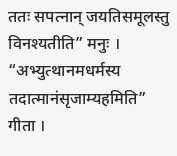ततः सपत्नान् जयतिसमूलस्तु विनश्यतीति” मनुः । “अभ्युत्थानमधर्मस्य तदात्मानंसृजाम्यहमिति” गीता ।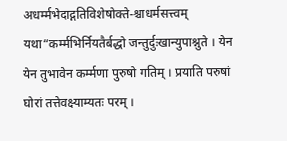अधर्म्मभेदाद्गतिविशेषोक्ते-श्चाधर्मसत्त्वम् यथा“कर्म्मभिर्नियतैर्बद्धो जन्तुर्दुःखान्युपाश्नुते । येन येन तुभावेन कर्म्मणा पुरुषो गतिम् । प्रयाति परुषां घोरां तत्तेवक्ष्याम्यतः परम् ।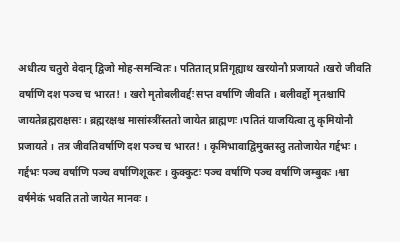अधीत्य चतुरो वेदान् द्विजो मोह-समन्वितः । पतितात् प्रतिगृह्याथ खरयोनौ प्रजायते ।खरो जीवति वर्षाणि दश पञ्च च भारत! । खरो मृतोबलीवर्द्दः सप्त वर्षाणि जीवति । बलीवर्द्दो मृतश्चापि जायतेब्रह्मराक्षसः । ब्रह्मरक्षश्च मासांस्त्रींस्ततो जायेत ब्राह्मणः ।पतितं याजयित्वा तु कृमियोनौ प्रजायते । तत्र जीवतिवर्षाणि दश पञ्च च भारत! । कृमिभावाद्विमुक्तस्तु ततोजायेत गर्द्दभः । गर्द्दभः पञ्च वर्षाणि पञ्च वर्षाणिशूकरः । कुक्कुटः पञ्च वर्षाणि पञ्च वर्षाणि जम्बुकः ।श्वा वर्षमेकं भवति ततो जायेत मानवः ।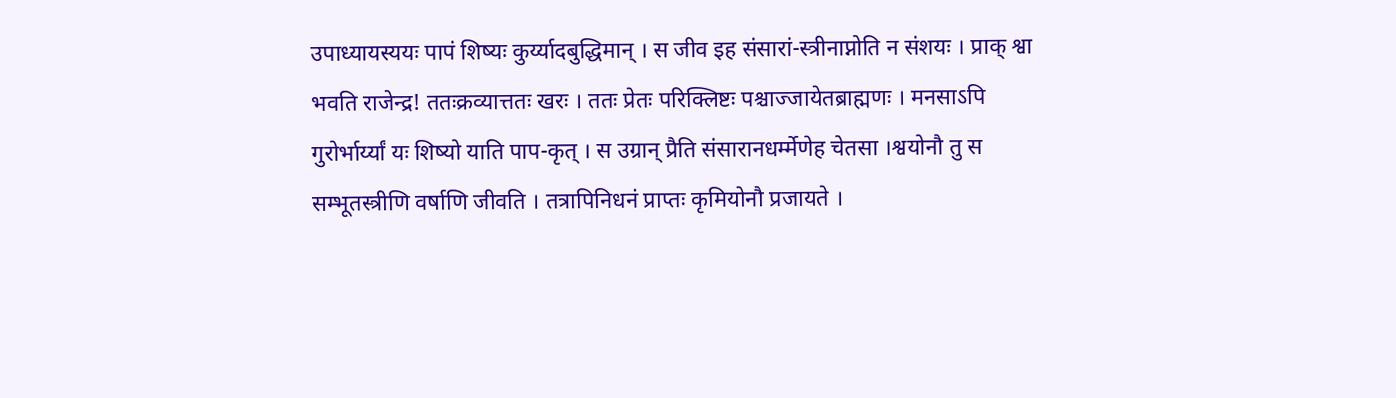उपाध्यायस्ययः पापं शिष्यः कुर्य्यादबुद्धिमान् । स जीव इह संसारां-स्त्रीनाप्नोति न संशयः । प्राक् श्वा भवति राजेन्द्र! ततःक्रव्यात्ततः खरः । ततः प्रेतः परिक्लिष्टः पश्चाज्जायेतब्राह्मणः । मनसाऽपि गुरोर्भार्य्यां यः शिष्यो याति पाप-कृत् । स उग्रान् प्रैति संसारानधर्म्मेणेह चेतसा ।श्वयोनौ तु स सम्भूतस्त्रीणि वर्षाणि जीवति । तत्रापिनिधनं प्राप्तः कृमियोनौ प्रजायते ।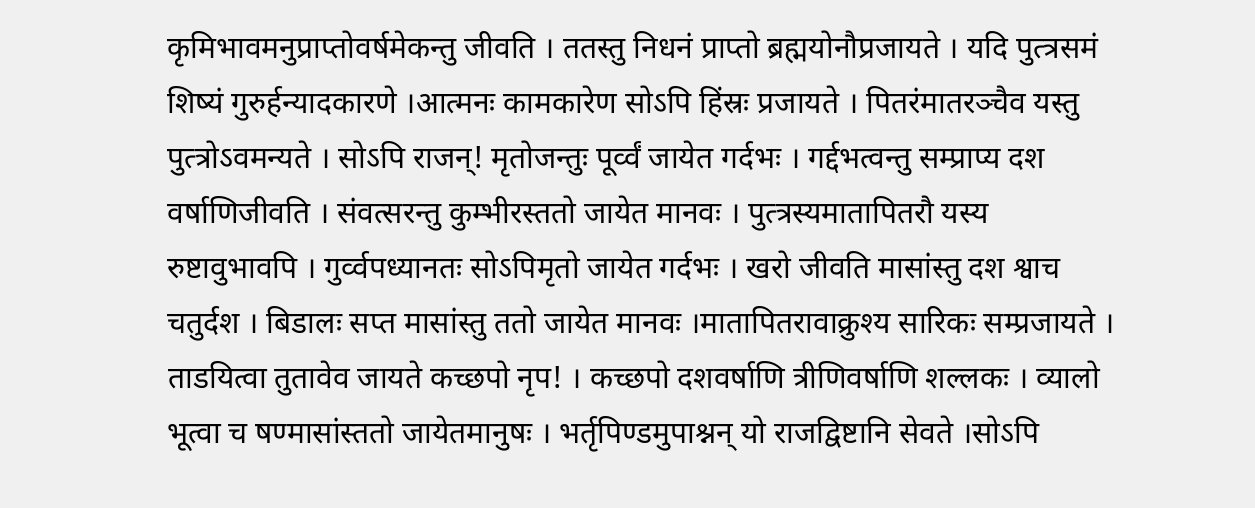कृमिभावमनुप्राप्तोवर्षमेकन्तु जीवति । ततस्तु निधनं प्राप्तो ब्रह्मयोनौप्रजायते । यदि पुत्त्रसमं शिष्यं गुरुर्हन्यादकारणे ।आत्मनः कामकारेण सोऽपि हिंस्रः प्रजायते । पितरंमातरञ्चैव यस्तु पुत्त्रोऽवमन्यते । सोऽपि राजन्! मृतोजन्तुः पूर्व्वं जायेत गर्दभः । गर्द्दभत्वन्तु सम्प्राप्य दश वर्षाणिजीवति । संवत्सरन्तु कुम्भीरस्ततो जायेत मानवः । पुत्त्रस्यमातापितरौ यस्य रुष्टावुभावपि । गुर्व्वपध्यानतः सोऽपिमृतो जायेत गर्दभः । खरो जीवति मासांस्तु दश श्वाच चतुर्दश । बिडालः सप्त मासांस्तु ततो जायेत मानवः ।मातापितरावाक्रुश्य सारिकः सम्प्रजायते । ताडयित्वा तुतावेव जायते कच्छपो नृप! । कच्छपो दशवर्षाणि त्रीणिवर्षाणि शल्लकः । व्यालो भूत्वा च षण्मासांस्ततो जायेतमानुषः । भर्तृपिण्डमुपाश्नन् यो राजद्विष्टानि सेवते ।सोऽपि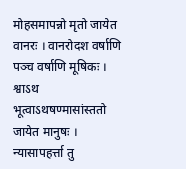मोहसमापन्नो मृतो जायेत वानरः । वानरोदश वर्षाणि पञ्च वर्षाणि मूषिकः । श्वाऽथ भूत्वाऽथषण्मासांस्ततो जायेत मानुषः । न्यासापहर्त्ता तु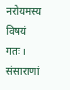नरोयमस्य विषयं गतः । संसाराणां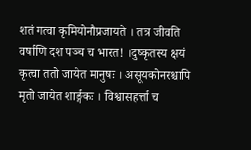शतं गत्वा कृमियोनौप्रजायते । तत्र जीवति वर्षाणि दश पञ्च च भारत! ।दुष्कृतस्य क्षयं कृत्वा ततो जायेत मानुषः । असूयकोनरश्चापि मृतो जायेत शार्ङ्गकः । विश्वासहर्त्ता च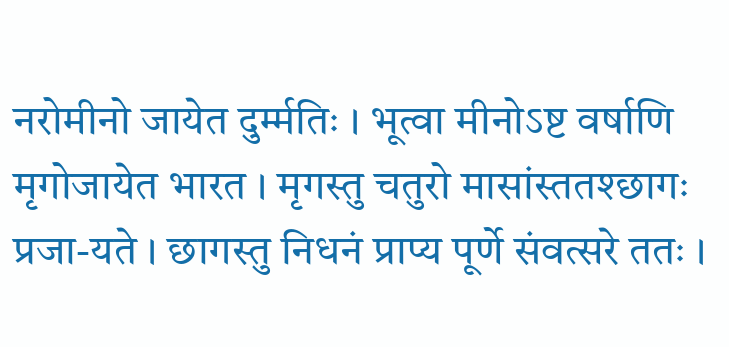नरोमीनो जायेत दुर्म्मतिः । भूत्वा मीनोऽष्ट वर्षाणि मृगोजायेत भारत । मृगस्तु चतुरो मासांस्ततश्छागः प्रजा-यते । छागस्तु निधनं प्राप्य पूर्णे संवत्सरे ततः ।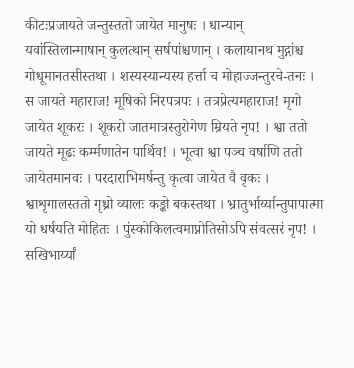कीटःप्रजायते जन्तुस्ततो जायेत मानुषः । धान्यान् यवांस्तिलान्माषान् कुलत्थान् सर्षपांश्चणान् । कलायानथ मुद्गांश्च गोधूमानतसीस्तथा । शस्यस्यान्यस्य हर्त्ता च मोहाज्जन्तुरचे-तनः । स जायते महाराज! मूषिको निरपत्रपः । तत्रप्रेत्यमहाराज! मृगो जायेत शूकरः । शूकरो जातमात्रस्तुरोगेण म्रियते नृप! । श्वा ततो जायते मूढः कर्म्मणातेन पार्थिव! । भूत्वा श्वा पञ्च वर्षाणि ततो जायेतमानवः । परदाराभिमर्षन्तु कृत्वा जायेत वै वृकः । श्वाशृगालस्ततो गृध्रो व्यालः कङ्को बकस्तथा । भ्रातुर्भार्य्यान्तुपापात्मा यो धर्षयति मोहितः । पुंस्कोकिलत्वमाप्नोतिसोऽपि संवत्सरं नृप! । सखिभार्य्यां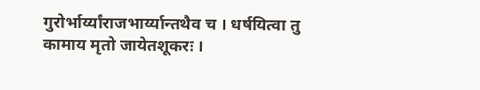गुरोर्भार्य्यांराजभार्य्यान्तथैव च । धर्षयित्वा तु कामाय मृतो जायेतशूकरः ।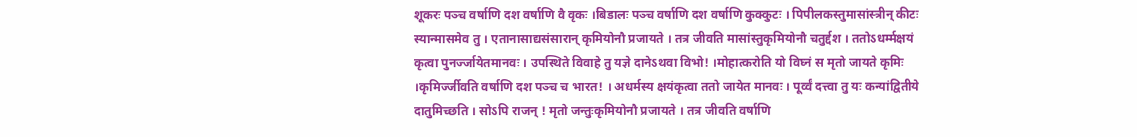शूकरः पञ्च वर्षाणि दश वर्षाणि वै वृकः ।बिडालः पञ्च वर्षाणि दश वर्षाणि कुक्कुटः । पिपीलकस्तुमासांस्त्रीन् कीटः स्यान्मासमेव तु । एतानासाद्यसंसारान् कृमियोनौ प्रजायते । तत्र जीवति मासांस्तुकृमियोनौ चतुर्द्दश । ततोऽधर्म्मक्षयं कृत्वा पुनर्ज्जायेतमानवः । उपस्थिते विवाहे तु यज्ञे दानेऽथवा विभो! ।मोहात्करोति यो विघ्नं स मृतो जायते कृमिः ।कृमिर्ज्जीवति वर्षाणि दश पञ्च च भारत! । अधर्मस्य क्षयंकृत्वा ततो जायेत मानवः । पूर्व्वं दत्त्वा तु यः कन्यांद्वितीये दातुमिच्छति । सोऽपि राजन् ! मृतो जन्तुःकृमियोनौ प्रजायते । तत्र जीवति वर्षाणि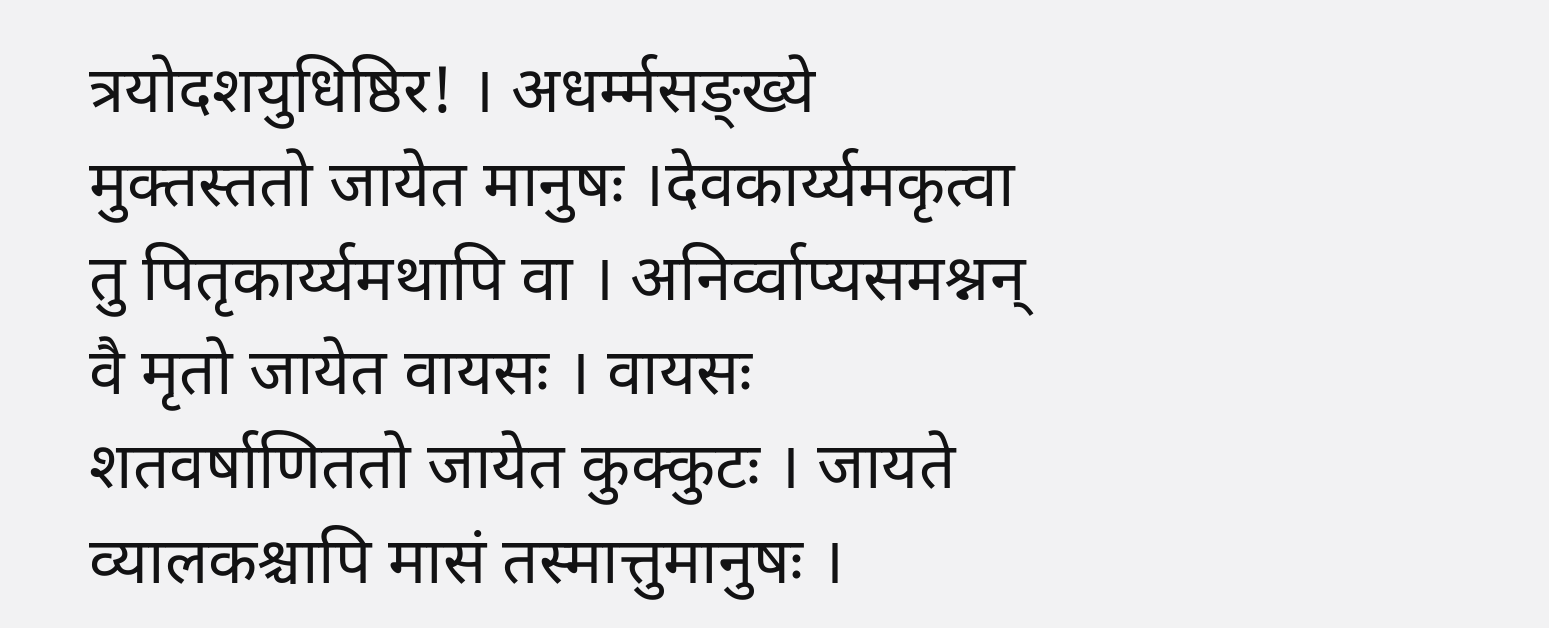त्रयोदशयुधिष्ठिर! । अधर्म्मसङ्ख्ये मुक्तस्ततो जायेत मानुषः ।देवकार्य्यमकृत्वा तु पितृकार्य्यमथापि वा । अनिर्व्वाप्यसमश्नन् वै मृतो जायेत वायसः । वायसः शतवर्षाणिततो जायेत कुक्कुटः । जायते व्यालकश्चापि मासं तस्मात्तुमानुषः ।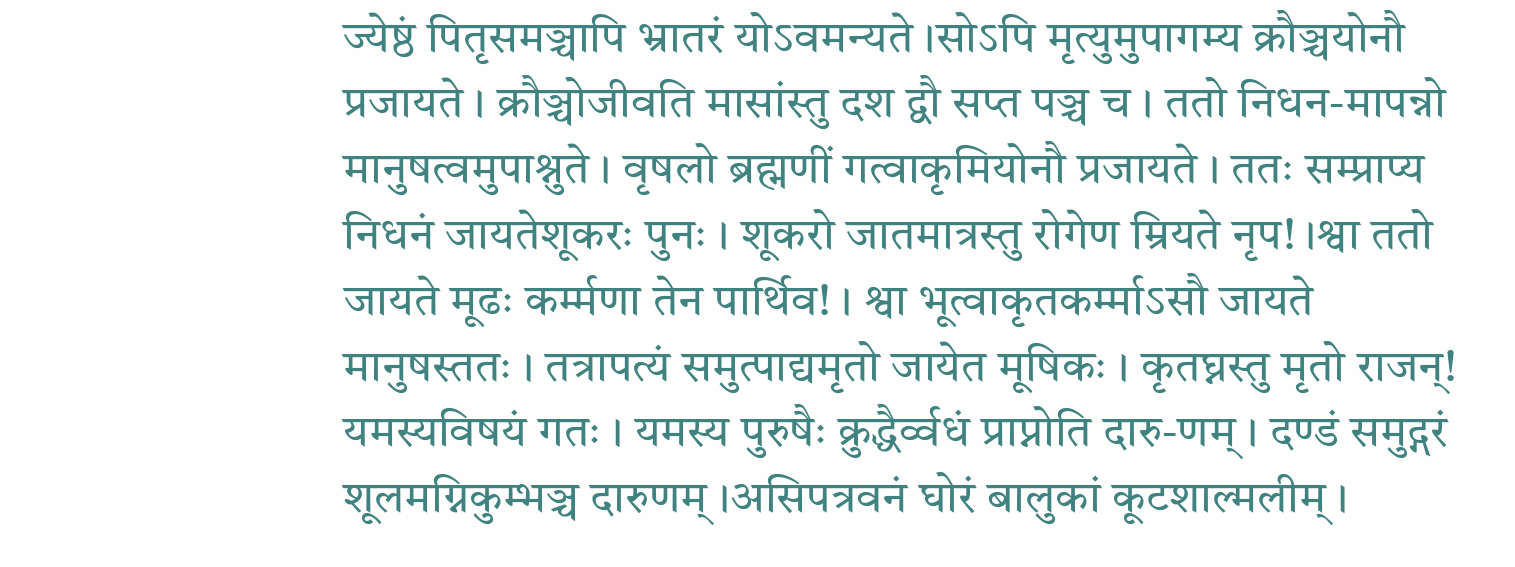ज्येष्ठं पितृसमञ्चापि भ्रातरं योऽवमन्यते ।सोऽपि मृत्युमुपागम्य क्रौञ्चयोनौ प्रजायते । क्रौञ्चोजीवति मासांस्तु दश द्वौ सप्त पञ्च च । ततो निधन-मापन्नो मानुषत्वमुपाश्नुते । वृषलो ब्रह्मणीं गत्वाकृमियोनौ प्रजायते । ततः सम्प्राप्य निधनं जायतेशूकरः पुनः । शूकरो जातमात्रस्तु रोगेण म्रियते नृप! ।श्वा ततो जायते मूढः कर्म्मणा तेन पार्थिव! । श्वा भूत्वाकृतकर्म्माऽसौ जायते मानुषस्ततः । तत्रापत्यं समुत्पाद्यमृतो जायेत मूषिकः । कृतघ्नस्तु मृतो राजन्! यमस्यविषयं गतः । यमस्य पुरुषैः क्रुद्धैर्व्वधं प्राप्नोति दारु-णम् । दण्डं समुद्गरं शूलमग्निकुम्भञ्च दारुणम् ।असिपत्रवनं घोरं बालुकां कूटशाल्मलीम् ।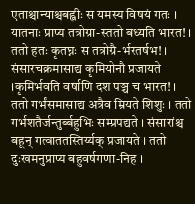एताश्चान्याश्चबह्वीः स यमस्य विषयं गतः । यातनाः प्राप्य तत्रोग्रा-स्ततो बध्यति भारत! । ततो हतः कृतघ्नः स तत्रोग्रै-र्भरतर्षभ! । संसारचक्रमासाद्य कृमियोनौ प्रजायते ।कृमिर्भवति वर्षाणि दश पञ्च च भारत! । ततो गर्भंसमासाद्य अत्रैव म्रियते शिशुः । ततो गर्भशतैर्जन्तुर्ब्बहुभिः सम्प्रपद्यते । संसारांश्च बहून् गत्वाततस्तिर्य्यक् प्रजायते । ततो दुःखमनुप्राप्य बहुवर्षगणा-निह ।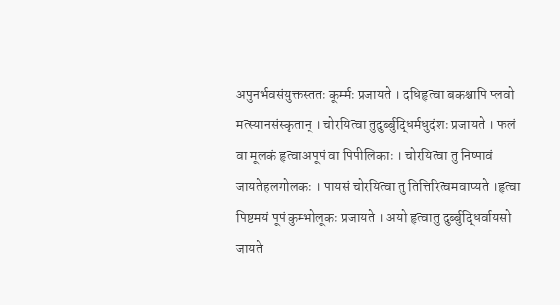अपुनर्भवसंयुक्तस्ततः कूर्म्मः प्रजायते । दधिहृत्वा बकश्चापि प्लवो मत्स्यानसंस्कृतान् । चोरयित्वा तुदुर्ब्बुद्धिर्मधुदंशः प्रजायते । फलं वा मूलकं हृत्वाअपूपं वा पिपीलिकाः । चोरयित्वा तु निष्पावं जायतेहलगोलकः । पायसं चोरयित्वा तु तित्तिरित्वमवाप्यते ।हृत्वा पिष्टमयं पूपं कुम्भोलूकः प्रजायते । अयो हृत्वातु दुर्ब्बुद्धिर्वायसो जायते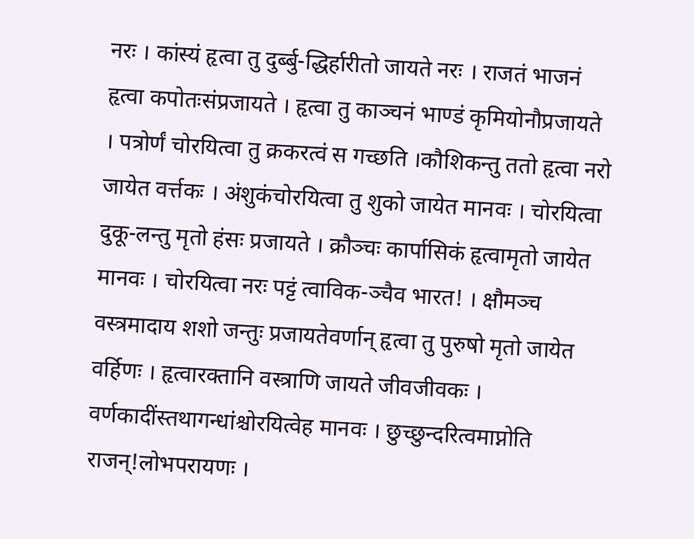नरः । कांस्यं हृत्वा तु दुर्ब्बु-द्धिर्हारीतो जायते नरः । राजतं भाजनं हृत्वा कपोतःसंप्रजायते । हृत्वा तु काञ्चनं भाण्डं कृमियोनौप्रजायते । पत्रोर्णं चोरयित्वा तु क्रकरत्वं स गच्छति ।कौशिकन्तु ततो हृत्वा नरो जायेत वर्त्तकः । अंशुकंचोरयित्वा तु शुको जायेत मानवः । चोरयित्वा दुकू-लन्तु मृतो हंसः प्रजायते । क्रौञ्चः कार्पासिकं हृत्वामृतो जायेत मानवः । चोरयित्वा नरः पट्टं त्वाविक-ञ्चैव भारत! । क्षौमञ्च वस्त्रमादाय शशो जन्तुः प्रजायतेवर्णान् हृत्वा तु पुरुषो मृतो जायेत वर्हिणः । हृत्वारक्तानि वस्त्राणि जायते जीवजीवकः । वर्णकादींस्तथागन्धांश्चोरयित्वेह मानवः । छुच्छुन्दरित्वमाप्नोति राजन्!लोभपरायणः ।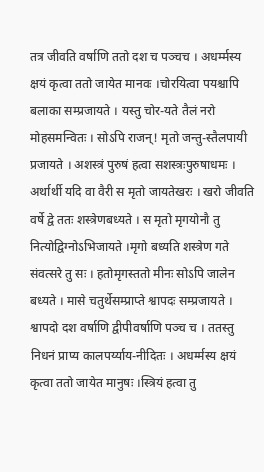तत्र जीवति वर्षाणि ततो दश च पञ्चच । अधर्म्मस्य क्षयं कृत्वा ततो जायेत मानवः ।चोरयित्वा पयश्चापि बलाका सम्प्रजायते । यस्तु चोर-यते तैलं नरो मोहसमन्वितः । सोऽपि राजन्! मृतो जन्तु-स्तैलपायी प्रजायते । अशस्त्रं पुरुषं हत्वा सशस्त्रःपुरुषाधमः । अर्थार्थी यदि वा वैरी स मृतो जायतेखरः । खरो जीवति वर्षे द्वे ततः शस्त्रेणबध्यते । स मृतो मृगयोनौ तु नित्योद्विग्नोऽभिजायते ।मृगो बध्यति शस्त्रेण गते संवत्सरे तु सः । हतोमृगस्ततो मीनः सोऽपि जालेन बध्यते । मासे चतुर्थेसम्प्राप्ते श्वापदः सम्प्रजायते । श्वापदो दश वर्षाणि द्वीपीवर्षाणि पञ्च च । ततस्तु निधनं प्राप्य कालपर्य्याय-नीदितः । अधर्म्मस्य क्षयं कृत्वा ततो जायेत मानुषः ।स्त्रियं हत्वा तु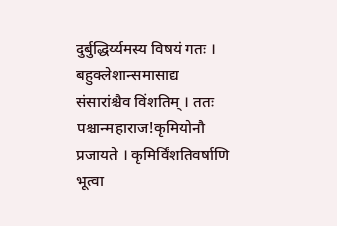दुर्बुद्धिर्य्यमस्य विषयं गतः । बहुक्लेशान्समासाद्य संसारांश्चैव विंशतिम् । ततः पश्चान्महाराज!कृमियोनौ प्रजायते । कृमिर्विंशतिवर्षाणि भूत्वा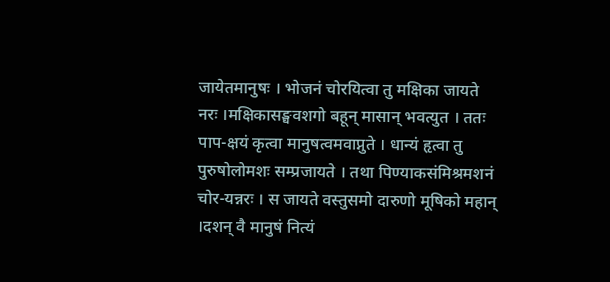जायेतमानुषः । भोजनं चोरयित्वा तु मक्षिका जायते नरः ।मक्षिकासङ्घवशगो बहून् मासान् भवत्युत । ततः पाप-क्षयं कृत्वा मानुषत्वमवाप्नुते । धान्यं हृत्वा तु पुरुषोलोमशः सम्प्रजायते । तथा पिण्याकसंमिश्रमशनं चोर-यन्नरः । स जायते वस्तुसमो दारुणो मूषिको महान् ।दशन् वै मानुषं नित्यं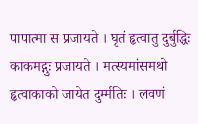पापात्मा स प्रजायते । घृतं हृत्वातु दुर्बुद्धिः काकमद्गुः प्रजायते । मत्स्यमांसमथो हृत्वाकाको जायेत दुर्म्मतिः । लवणं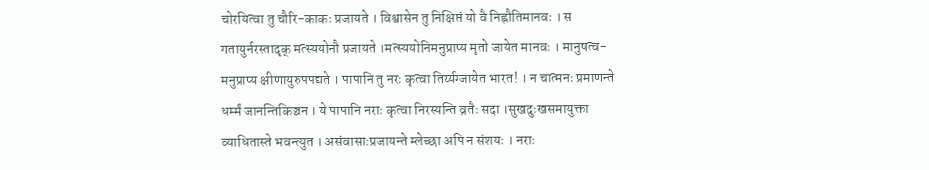चोरयित्वा तु चौरि-काकः प्रजायते । विश्वासेन तु निक्षिप्तं यो वै निह्नौतिमानवः । स गतायुर्नरस्तादृक् मत्स्ययोनौ प्रजायते ।मत्स्ययोनिमनुप्राप्य मृतो जायेत मानवः । मानुषत्व-मनुप्राप्य क्षीणायुरुपपद्यते । पापानि तु नरः कृत्वा तिर्य्यग्जायेत भारत! । न चात्मनः प्रमाणन्ते धर्म्मं जानन्तिकिञ्चन । ये पापानि नराः कृत्वा निरस्यन्ति व्रतैः सदा ।सुखदुःखसमायुक्ता व्याधितास्ते भवन्त्युत । असंवासाःप्रजायन्ते म्लेच्छा अपि न संशयः । नराः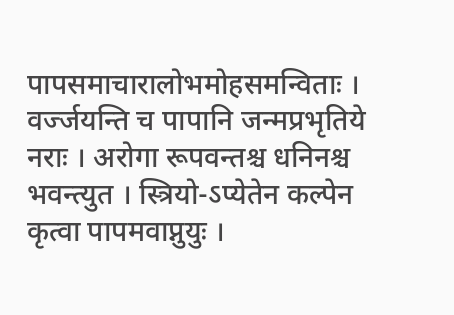पापसमाचारालोभमोहसमन्विताः । वर्ज्जयन्ति च पापानि जन्मप्रभृतिये नराः । अरोगा रूपवन्तश्च धनिनश्च भवन्त्युत । स्त्रियो-ऽप्येतेन कल्पेन कृत्वा पापमवाप्नुयुः ।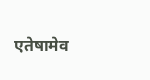एतेषामेव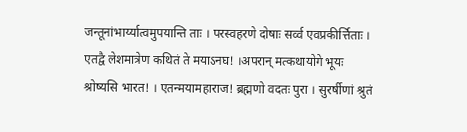जन्तूनांभार्य्यात्वमुपयान्ति ताः । परस्वहरणे दोषाः सर्व्व एवप्रकीर्त्तिताः । एतद्वै लेशमात्रेण कथितं ते मयाऽनघ! ।अपरान् मत्कथायोगे भूयः श्रोष्यसि भारत! । एतन्मयामहाराज! ब्रह्मणो वदतः पुरा । सुरर्षीणां श्रुतं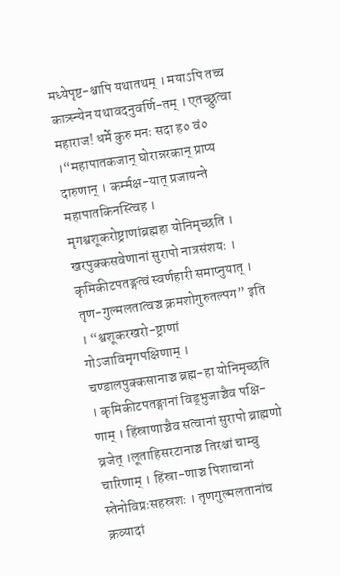मध्येपृष्ट-श्चापि यथातथम् । मयाऽपि तच्च कात्र्स्न्येन यथावदनुवर्णि-तम् । एतच्छ्रुत्वा महाराज! धर्मे कुरु मनः सदा ह० वं० ।“महापातकजान् घोरान्नरकान् प्राप्य दारुणान् । कर्म्मक्ष-यात् प्रजायन्ते महापातकिनस्त्विह । मृगश्वशूकरोष्ट्राणांब्रह्महा योनिमृच्छति । खरपुक्कसवेणानां सुरापो नात्रसंशयः । कृमिकीटपतङ्गत्वं स्वर्णहारी समाप्नुयात् । तृण-गुल्मलतात्वञ्च क्रमशोगुरुतल्पग” इति । “श्वशूकरखरो-ष्ट्राणां गोऽजाविमृगपक्षिणाम् । चण्डालपुक्कसानाञ्च ब्रह्म-हा योनिमृच्छति । कृमिकीटपतङ्गानां विड्भुजाञ्चैव पक्षि-णाम् । हिंस्राणाञ्चैव सत्वानां सुरापो ब्राह्मणो व्रजेत् ।लूताहिसरटानाञ्च तिरश्चां चाम्बु चारिणाम् । हिंस्रा-णाञ्च पिशाचानां स्तेनोविप्रःसहस्रशः । तृणगुल्मलतानांच क्रव्यादां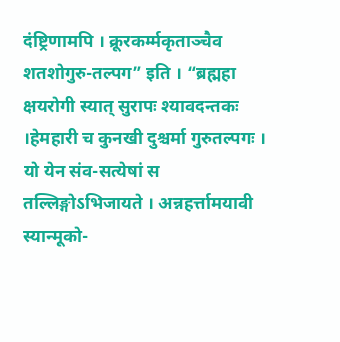दंष्ट्रिणामपि । क्रूरकर्म्मकृताञ्चैव शतशोगुरु-तल्पग” इति । “ब्रह्महा क्षयरोगी स्यात् सुरापः श्यावदन्तकः ।हेमहारी च कुनखी दुश्चर्मा गुरुतल्पगः । यो येन संव-सत्येषां स तल्लिङ्गोऽभिजायते । अन्नहर्त्तामयावी स्यान्मूको-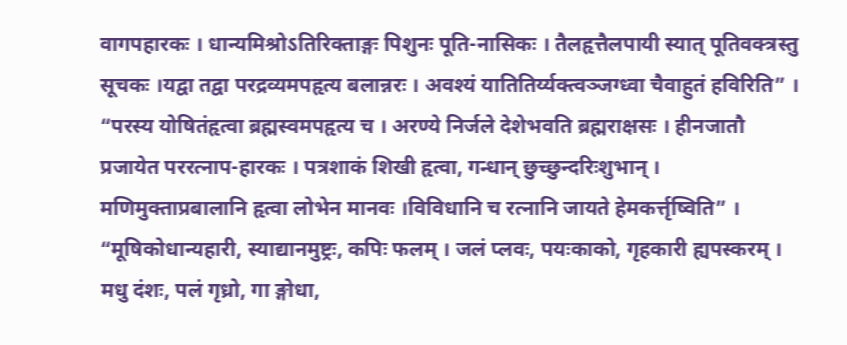वागपहारकः । धान्यमिश्रोऽतिरिक्ताङ्गः पिशुनः पूति-नासिकः । तैलहृत्तैलपायी स्यात् पूतिवक्त्रस्तु सूचकः ।यद्वा तद्वा परद्रव्यमपहृत्य बलान्नरः । अवश्यं यातितिर्य्यक्त्वञ्जग्ध्वा चैवाहुतं हविरिति” । “परस्य योषितंहृत्वा ब्रह्मस्वमपहृत्य च । अरण्ये निर्जले देशेभवति ब्रह्मराक्षसः । हीनजातौ प्रजायेत पररत्नाप-हारकः । पत्रशाकं शिखी हृत्वा, गन्धान् छुच्छुन्दरिःशुभान् । मणिमुक्ताप्रबालानि हृत्वा लोभेन मानवः ।विविधानि च रत्नानि जायते हेमकर्त्तृष्विति” । “मूषिकोधान्यहारी, स्याद्यानमुष्ट्रः, कपिः फलम् । जलं प्लवः, पयःकाको, गृहकारी ह्यपस्करम् । मधु दंशः, पलं गृध्रो, गा ङ्गोधा,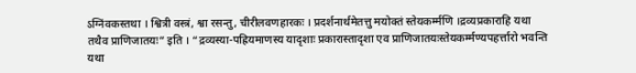ऽग्निंवकस्तथा । श्वित्री वस्त्रं, श्वा रसन्तु, चीरीलवणहारकः । प्रदर्शनार्थमेतत्तु मयोक्तं स्तेयकर्म्मणि ।द्रव्यप्रकाराहि यथा तथैव प्राणिजातयः” इति । “द्रव्यस्या-पह्रियमाणस्य यादृशाः प्रकारास्तादृशा एव प्राणिजातयःस्तेयकर्म्मण्यपहर्त्तारो भवन्ति यथा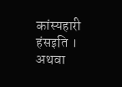कांस्यहारी हंसइति । अथवा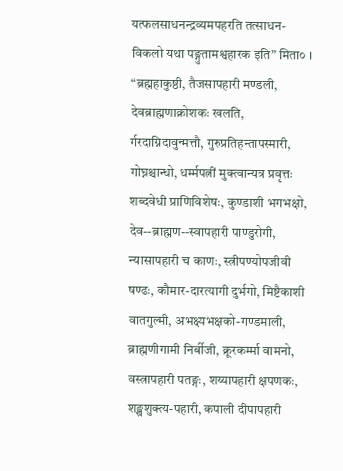यत्फलसाधनन्द्रव्यमपहरति तत्साधन-विकलो यथा पङ्गुतामश्वहारक इति” मिता० । “ब्रह्महाकुष्ठी, तैजसापहारी मण्डली, देवब्राह्मणाक्रोशकः खलति, र्गरदाग्निदावुन्मत्तौ, गुरुप्रतिहन्तापस्मारी, गोघ्नश्चान्धो, धर्म्मपत्नीं मुक्त्वान्यत्र प्रवृत्तः शब्दवेधी प्राणिविशेषः, कुण्डाशी भगभक्षो, देव--ब्राह्मण--स्वापहारी पाण्डुरोगी, न्यासापहारी च काणः, स्त्रीपण्योपजीवी षण्ढः, कौमार-दारत्यागी दुर्भगो, मिष्टैकाशी वातगुल्मी, अभक्ष्यभक्षको-गण्डमाली, ब्राह्मणीगामी निर्बीजी, क्रूरकर्म्मा वामनो, वस्त्रापहारी पतङ्गः, शय्यापहारी क्षपणकः, शङ्खशुक्त्य-पहारी, कपाली दीपापहारी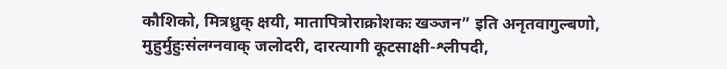कौशिको, मित्रध्रुक् क्षयी, मातापित्रोराक्रोशकः खञ्जन” इति अनृतवागुल्बणो, मुहुर्मुहुःसंलग्नवाक् जलोदरी, दारत्यागी कूटसाक्षी-श्लीपदी,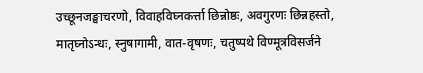उच्छूनजङ्घाचरणो, विवाहविघ्नकर्त्ता छिन्नोष्ठः, अवगुरणः छिन्नहस्तो, मातृघ्नोऽन्धः, स्नुषागामी, वात-वृषणः, चतुष्पथे विण्मूत्रविसर्जने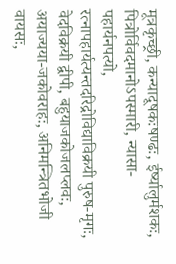मूत्रकृच्छ्री, कन्यादूषकःषण्ढः, ईर्ष्यालुर्मशकः, पित्रोर्विवदमानोऽपस्मारी, न्यासा-पहार्यनपत्यो, रत्नापहार्यत्यन्तदरिद्रोविद्याविक्रयी पुरुष-मृगः, वेदविक्रयी द्वीपी, बहुयाजकोजलप्लवः, अयाज्यया-जकोवराहः, अनिमन्त्रितभोजी वायसः,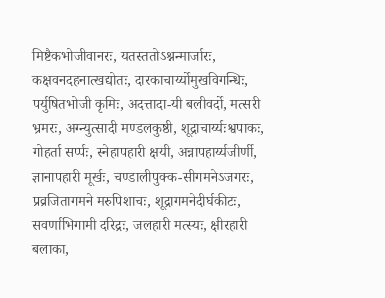मिष्टैकभोजीवानरः, यतस्ततोऽश्नन्मार्जारः, कक्षवनदहनात्खद्योतः, दारकाचार्य्योमुखविगन्धिः, पर्युषितभोजी कृमिः, अदत्तादा-यी बलीवर्दो, मत्सरी भ्रमरः, अग्न्युत्सादी मण्डलकुष्ठी, शूद्राचार्य्यःश्वपाकः, गोहर्ता सर्प्पः, स्नेहापहारी क्षयी, अन्नापहार्य्यजीर्णी, ज्ञानापहारी मूर्खः, चण्डालीपुक्क-सीगमनेऽजगरः, प्रव्रजितागमने मरुपिशाचः, शूद्रागमनेदीर्घकीटः, सवर्णाभिगामी दरिद्रः, जलहारी मत्स्यः, क्षीरहारी बलाका,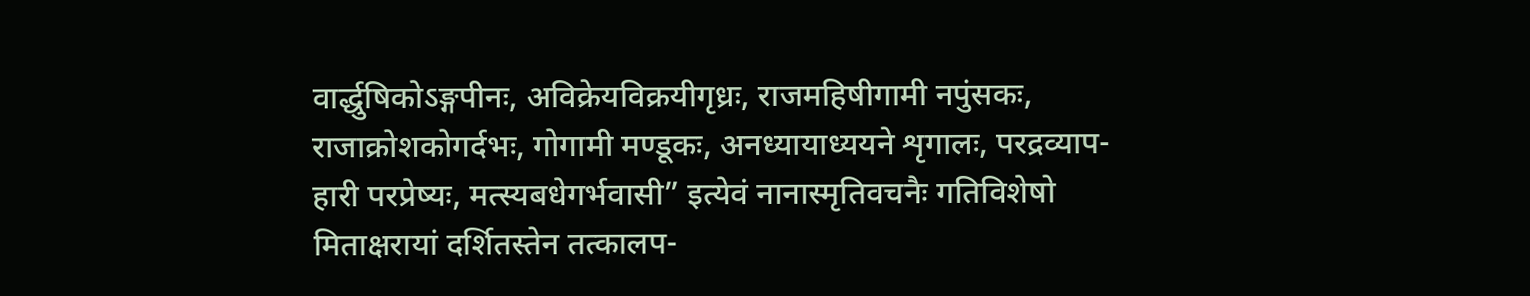वार्द्धुषिकोऽङ्गपीनः, अविक्रेयविक्रयीगृध्रः, राजमहिषीगामी नपुंसकः, राजाक्रोशकोगर्दभः, गोगामी मण्डूकः, अनध्यायाध्ययने शृगालः, परद्रव्याप-हारी परप्रेष्यः, मत्स्यबधेगर्भवासी” इत्येवं नानास्मृतिवचनैः गतिविशेषो मिताक्षरायां दर्शितस्तेन तत्कालप-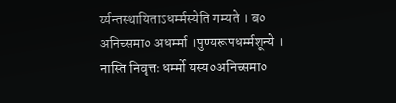र्य्यन्तस्थायिताऽधर्म्मस्येति गम्यते । ब० अनिच्समा० अधर्म्मा ।पुण्यरूपधर्म्मशून्ये । नास्ति निवृत्तः धर्म्मो यस्य०अनिच्समा०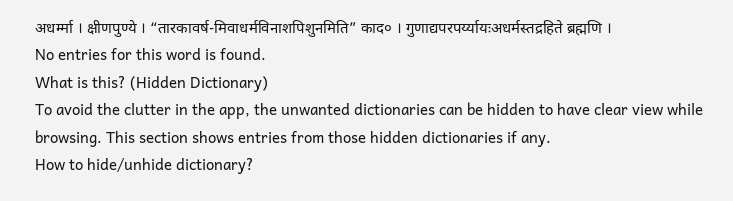अधर्म्मा । क्षीणपुण्ये । “तारकावर्ष-मिवाधर्मविनाशपिशुनमिति” काद० । गुणाद्यपरपर्य्यायःअधर्मस्तद्रहिते ब्रह्मणि ।
No entries for this word is found.
What is this? (Hidden Dictionary)
To avoid the clutter in the app, the unwanted dictionaries can be hidden to have clear view while browsing. This section shows entries from those hidden dictionaries if any.
How to hide/unhide dictionary?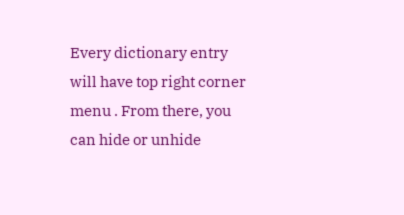Every dictionary entry will have top right corner menu . From there, you can hide or unhide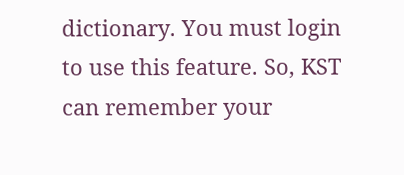dictionary. You must login to use this feature. So, KST can remember your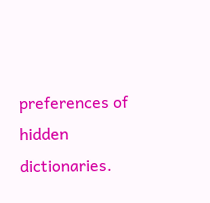preferences of hidden dictionaries.